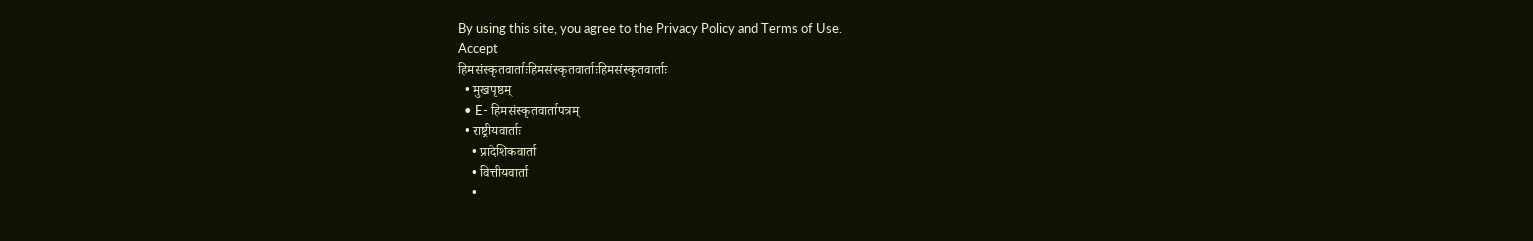By using this site, you agree to the Privacy Policy and Terms of Use.
Accept
हिमसंस्कृतवार्ताःहिमसंस्कृतवार्ताःहिमसंस्कृतवार्ताः
  • मुखपृष्ठम्
  • E- हिमसंस्कृतवार्तापत्रम्
  • राष्ट्रीयवार्ताः
    • प्रादेशिकवार्ता
    • वित्तीयवार्ता
    •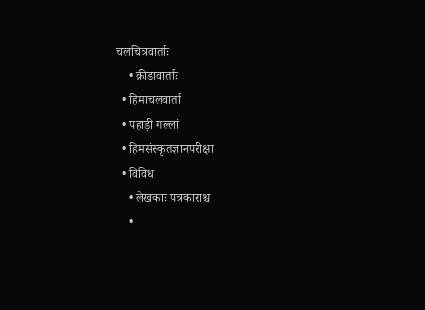चलचित्रवार्ताः
    • क्रीडावार्ताः
  • हिमाचलवार्ता
  • पहाड़ी गल्लां
  • हिमसंस्कृतज्ञानपरीक्षा
  • विविध
    • लेखकाः पत्रकाराश्च
    •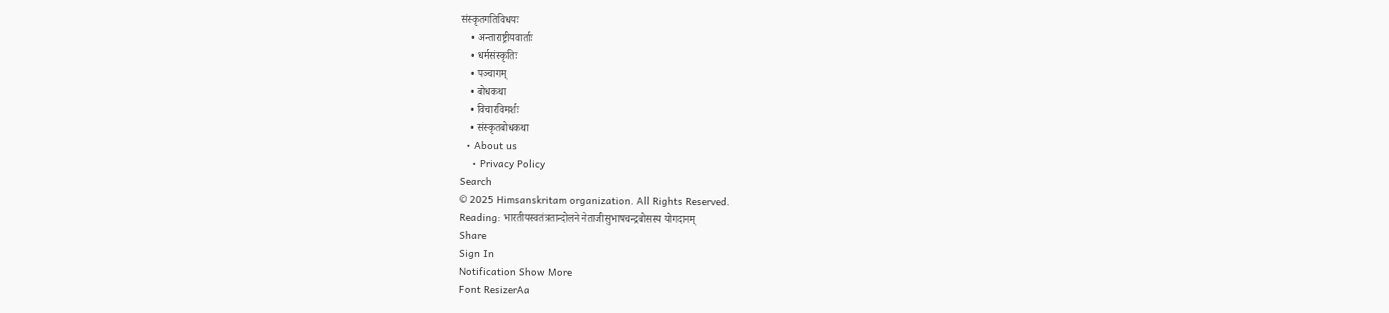संस्कृतगतिविधयः
    • अन्ताराष्ट्रीयवार्ताः
    • धर्मसंस्कृतिः
    • पञ्चागम्
    • बोधकथा
    • विचारविमर्शः
    • संस्कृतबोधकथा
  • About us
    • Privacy Policy
Search
© 2025 Himsanskritam organization. All Rights Reserved.
Reading: भारतीयस्वतंत्रतान्दोलने नेताजीसुभाषचन्द्रबोसस्य योगदानम्
Share
Sign In
Notification Show More
Font ResizerAa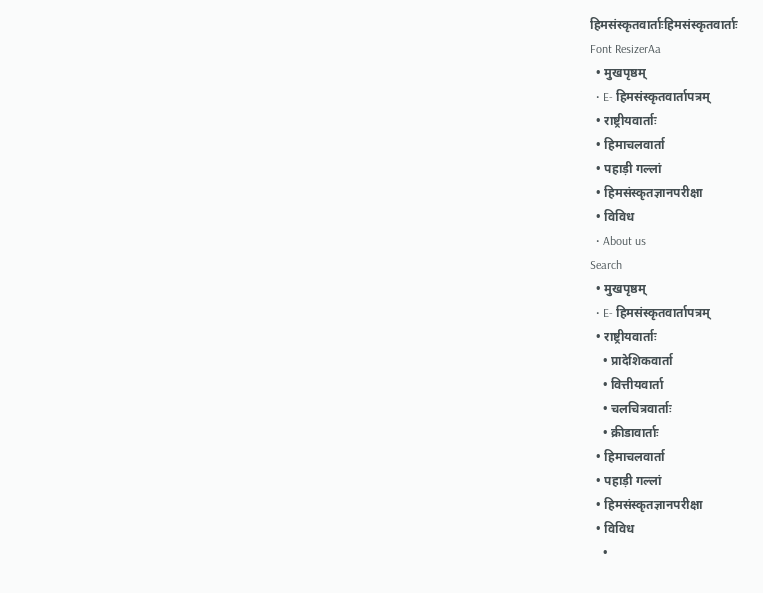हिमसंस्कृतवार्ताःहिमसंस्कृतवार्ताः
Font ResizerAa
  • मुखपृष्ठम्
  • E- हिमसंस्कृतवार्तापत्रम्
  • राष्ट्रीयवार्ताः
  • हिमाचलवार्ता
  • पहाड़ी गल्लां
  • हिमसंस्कृतज्ञानपरीक्षा
  • विविध
  • About us
Search
  • मुखपृष्ठम्
  • E- हिमसंस्कृतवार्तापत्रम्
  • राष्ट्रीयवार्ताः
    • प्रादेशिकवार्ता
    • वित्तीयवार्ता
    • चलचित्रवार्ताः
    • क्रीडावार्ताः
  • हिमाचलवार्ता
  • पहाड़ी गल्लां
  • हिमसंस्कृतज्ञानपरीक्षा
  • विविध
    •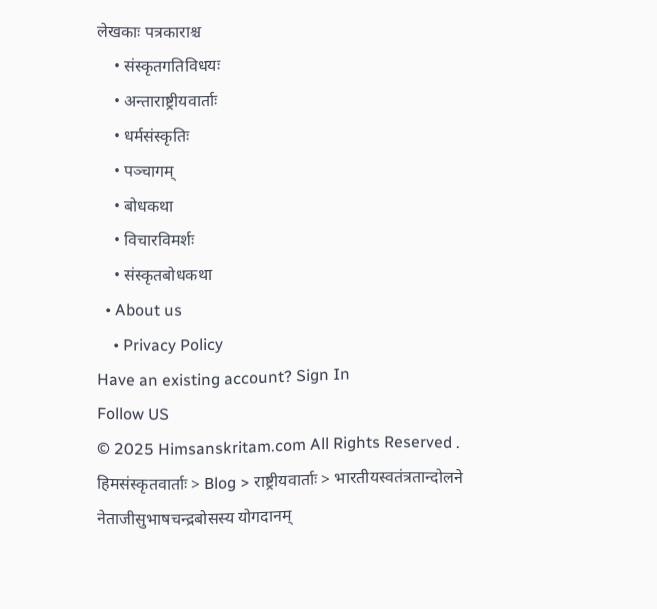लेखकाः पत्रकाराश्च
    • संस्कृतगतिविधयः
    • अन्ताराष्ट्रीयवार्ताः
    • धर्मसंस्कृतिः
    • पञ्चागम्
    • बोधकथा
    • विचारविमर्शः
    • संस्कृतबोधकथा
  • About us
    • Privacy Policy
Have an existing account? Sign In
Follow US
© 2025 Himsanskritam.com All Rights Reserved .
हिमसंस्कृतवार्ताः > Blog > राष्ट्रीयवार्ताः > भारतीयस्वतंत्रतान्दोलने नेताजीसुभाषचन्द्रबोसस्य योगदानम्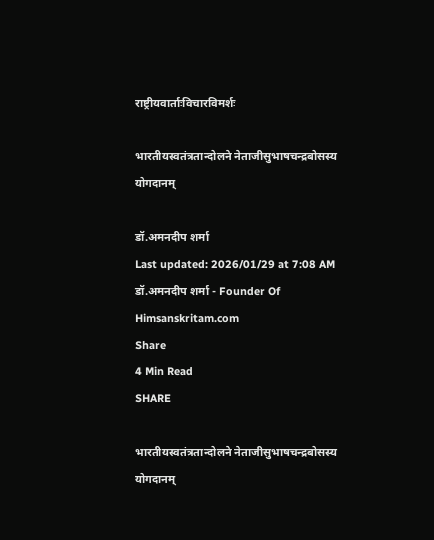राष्ट्रीयवार्ताःविचारविमर्शः

भारतीयस्वतंत्रतान्दोलने नेताजीसुभाषचन्द्रबोसस्य योगदानम्

डॉ.अमनदीप शर्मा
Last updated: 2026/01/29 at 7:08 AM
डॉ.अमनदीप शर्मा - Founder Of Himsanskritam.com
Share
4 Min Read
SHARE

भारतीयस्वतंत्रतान्दोलने नेताजीसुभाषचन्द्रबोसस्य योगदानम्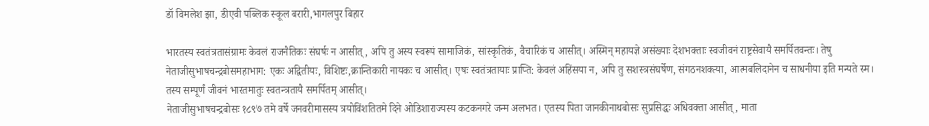डॉ विमलेश झा, डीएवी पब्लिक स्कूल बरारी,भागलपुर बिहार

भारतस्य स्वतंत्रतासंग्रामः केवलं राजनैतिकः संघर्षः न आसीत्, अपि तु अस्य स्वरूपं सामाजिकं, सांस्कृतिकं, वैचारिकं च आसीत्। अस्मिन् महायज्ञे असंख्याः देशभक्ताः स्वजीवनं राष्ट्रसेवायै समर्पितवन्तः। तेषु नेताजीसुभाषचन्द्रबोसमहाभाग: एकः अद्वितीयः, विशिष्टः,क्रान्तिकारी नायकः च आसीत्। एषः स्वतंत्रतायाः प्राप्ति: केवलं अहिंसया न, अपि तु सशस्त्रसंघर्षेण, संगठनशक्त्या, आत्मबलिदानेन च साधनीया इति मन्यते स्म। तस्य सम्पूर्णं जीवनं भारतमातुः स्वतन्त्रतायै समर्पितम् आसीत्।
नेताजीसुभाषचन्द्रबोसः १८९७ तमे वर्षे जनवरीमासस्य त्रयोविंशतितमे दिने ओडिशाराज्यस्य कटकनगरे जन्म अलभत। एतस्य पिता जानकीनाथबोसः सुप्रसिद्धः अधिवक्ता आसीत्, माता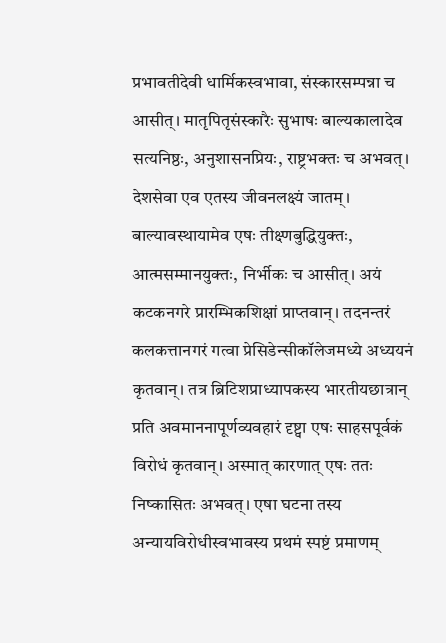प्रभावतीदेवी धार्मिकस्वभावा, संस्कारसम्पन्ना च आसीत्। मातृपितृसंस्कारैः सुभाषः बाल्यकालादेव सत्यनिष्ठः, अनुशासनप्रियः, राष्ट्रभक्तः च अभवत्। देशसेवा एव एतस्य जीवनलक्ष्यं जातम्। बाल्यावस्थायामेव एषः तीक्ष्णबुद्धियुक्तः, आत्मसम्मानयुक्तः, निर्भीकः च आसीत्। अयं कटकनगरे प्रारम्भिकशिक्षां प्राप्तवान्। तदनन्तरं कलकत्तानगरं गत्वा प्रेसिडेन्सीकॉलेजमध्ये अध्ययनं कृतवान्। तत्र ब्रिटिशप्राध्यापकस्य भारतीयछात्रान् प्रति अवमाननापूर्णव्यवहारं दृष्ट्वा एषः साहसपूर्वकं विरोधं कृतवान्। अस्मात् कारणात् एषः ततः निष्कासितः अभवत्। एषा घटना तस्य अन्यायविरोधीस्वभावस्य प्रथमं स्पष्टं प्रमाणम्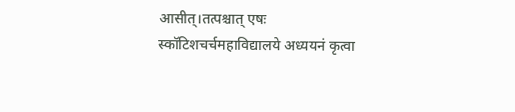आसीत्।तत्पश्चात् एषः स्कॉटिशचर्चमहाविद्यालये अध्ययनं कृत्वा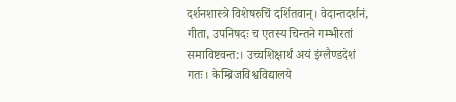दर्शनशास्त्रे विशेषरुचिं दर्शितवान्। वेदान्तदर्शनं, गीता, उपनिषदः च एतस्य चिन्तने गम्भीरतां समाविष्टवन्त:। उच्चशिक्षार्थं अयं इंग्लैण्डदेशं गतः। केम्ब्रिजविश्वविद्यालये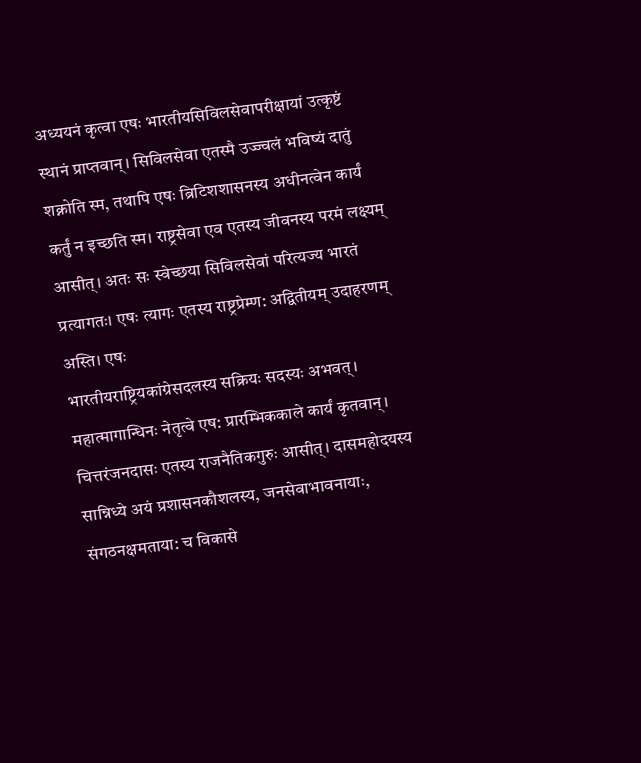अध्ययनं कृत्वा एषः भारतीयसिविलसेवापरीक्षायां उत्कृष्टं स्थानं प्राप्तवान्। सिविलसेवा एतस्मै उज्ज्वलं भविष्यं दातुं शक्नोति स्म, तथापि एषः ब्रिटिशशासनस्य अधीनत्वेन कार्यं कर्तुं न इच्छति स्म। राष्ट्रसेवा एव एतस्य जीवनस्य परमं लक्ष्यम् आसीत्। अतः सः स्वेच्छया सिविलसेवां परित्यज्य भारतं प्रत्यागतः। एषः त्यागः एतस्य राष्ट्रप्रेम्ण: अद्वितीयम् उदाहरणम् अस्ति। एषः
भारतीयराष्ट्रियकांग्रेसदलस्य सक्रियः सदस्यः अभवत्। महात्मागान्धिनः नेतृत्वे एष: प्रारम्भिककाले कार्यं कृतवान्। चित्तरंजनदासः एतस्य राजनैतिकगुरुः आसीत्। दासमहोदयस्य सान्निध्ये अयं प्रशासनकौशलस्य, जनसेवाभावनायाः, संगठनक्षमताया: च विकासे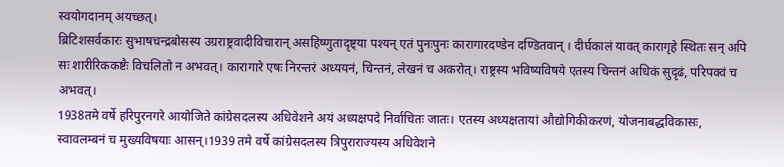स्वयोगदानम् अयच्छत्।
ब्रिटिशसर्वकारः सुभाषचन्द्रबोसस्य उग्रराष्ट्रवादीविचारान् असहिष्णुतादृष्ट्या पश्यन् एतं पुनःपुनः कारागारदण्डेन दण्डितवान् । दीर्घकालं यावत् कारागृहे स्थितः सन् अपि सः शारीरिककष्टैः विचलितो न अभवत्। कारागारे एषः निरन्तरं अध्ययनं, चिन्तनं, लेखनं च अकरोत्। राष्ट्रस्य भविष्यविषये एतस्य चिन्तनं अधिकं सुदृढं, परिपक्वं च अभवत्।
1938तमे वर्षे हरिपुरनगरे आयोजिते कांग्रेसदलस्य अधिवेशने अयं अध्यक्षपदे निर्वाचितः जातः। एतस्य अध्यक्षतायां औद्योगिकीकरणं, योजनाबद्धविकासः, स्वावलम्बनं च मुख्यविषयाः आसन्।1939 तमे वर्षे कांग्रेसदलस्य त्रिपुराराज्यस्य अधिवेशने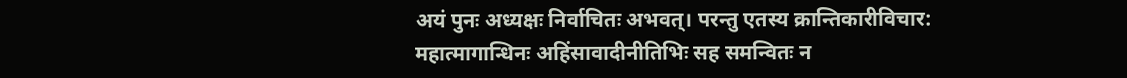अयं पुनः अध्यक्षः निर्वाचितः अभवत्। परन्तु एतस्य क्रान्तिकारीविचार: महात्मागान्धिनः अहिंसावादीनीतिभिः सह समन्वितः न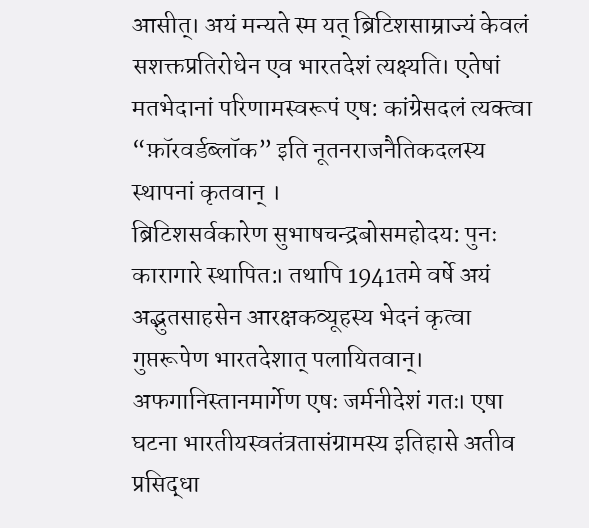आसीत्। अयं मन्यते स्म यत् ब्रिटिशसाम्राज्यं केवलं सशक्तप्रतिरोधेन एव भारतदेशं त्यक्ष्यति। एतेषां मतभेदानां परिणामस्वरूपं एष: कांग्रेसदलं त्यक्त्वा “फ़ॉरवर्डब्लॉक” इति नूतनराजनैतिकदलस्य स्थापनां कृतवान् ।
ब्रिटिशसर्वकारेण सुभाषचन्द्रबोसमहोदय: पुनः कारागारे स्थापित:। तथापि 1941तमे वर्षे अयं अद्भुतसाहसेन आरक्षकव्यूहस्य भेदनं कृत्वा गुप्तरूपेण भारतदेशात् पलायितवान्। अफगानिस्तानमार्गेण एषः जर्मनीदेशं गतः। एषा घटना भारतीयस्वतंत्रतासंग्रामस्य इतिहासे अतीव प्रसिद्धा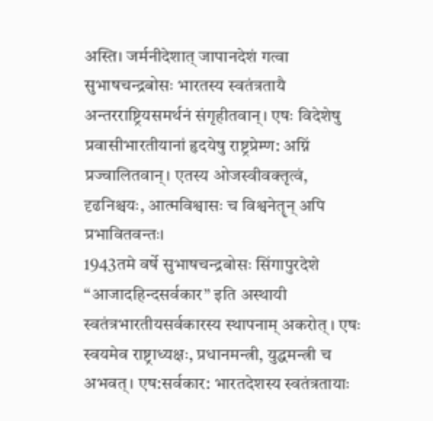अस्ति। जर्मनीदेशात् जापानदेशं गत्वा सुभाषचन्द्रबोसः भारतस्य स्वतंत्रतायै अन्तरराष्ट्रियसमर्थनं संगृहीतवान्। एषः विदेशेषु प्रवासीभारतीयानां हृदयेषु राष्ट्रप्रेम्ण: अग्निं प्रज्वालितवान्। एतस्य ओजस्वीवक्तृत्वं, दृढनिश्चयः, आत्मविश्वासः च विश्वनेतॄन् अपि प्रभावितवन्तः।
1943तमे वर्षे सुभाषचन्द्रबोसः सिंगापुरदेशे “आजादहिन्दसर्वकार” इति अस्थायी स्वतंत्रभारतीयसर्वकारस्य स्थापनाम् अकरोत् । एषः स्वयमेव राष्ट्राध्यक्षः, प्रधानमन्त्री, युद्धमन्त्री च अभवत्। एष:सर्वकार: भारतदेशस्य स्वतंत्रतायाः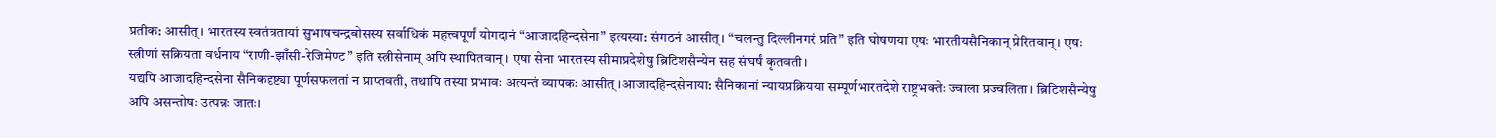प्रतीक: आसीत्। भारतस्य स्वतंत्रतायां सुभाषचन्द्रबोसस्य सर्वाधिकं महत्त्वपूर्णं योगदानं “आजादहिन्दसेना” इत्यस्या: संगठनं आसीत्। “चलन्तु दिल्लीनगरं प्रति” इति घोषणया एषः भारतीयसैनिकान् प्रेरितवान्। एषः स्त्रीणां सक्रियता वर्धनाय “राणी-झाँसी-रेजिमेण्ट” इति स्त्रीसेनाम् अपि स्थापितवान्। एषा सेना भारतस्य सीमाप्रदेशेषु ब्रिटिशसैन्येन सह संघर्षं कृतवती।
यद्यपि आजादहिन्दसेना सैनिकदृष्ट्या पूर्णसफलतां न प्राप्तवती, तथापि तस्या प्रभावः अत्यन्तं व्यापकः आसीत् ।आजादहिन्दसेनाया: सैनिकानां न्यायप्रक्रियया सम्पूर्णभारतदेशे राष्ट्रभक्तेः ज्वाला प्रज्वलिता। ब्रिटिशसैन्येषु अपि असन्तोषः उत्पन्नः जातः।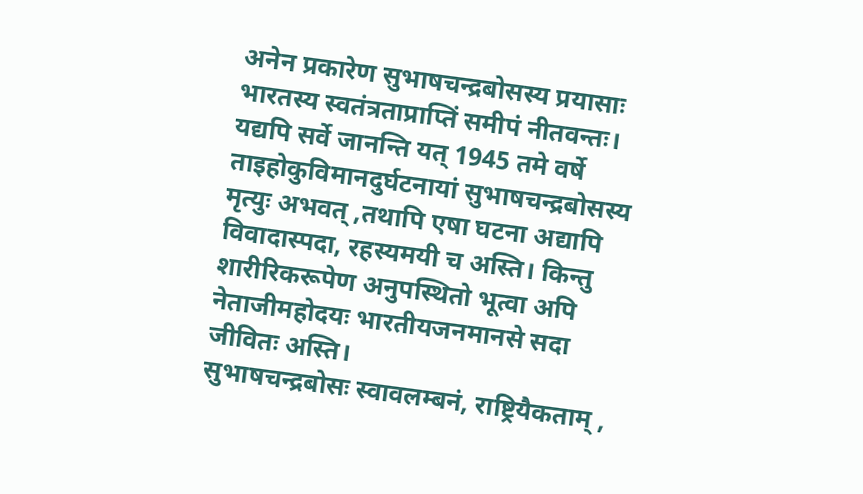अनेन प्रकारेण सुभाषचन्द्रबोसस्य प्रयासाः भारतस्य स्वतंत्रताप्राप्तिं समीपं नीतवन्तः। यद्यपि सर्वे जानन्ति यत् 1945 तमे वर्षे ताइहोकुविमानदुर्घटनायां सुभाषचन्द्रबोसस्य मृत्युः अभवत् ,तथापि एषा घटना अद्यापि विवादास्पदा, रहस्यमयी च अस्ति। किन्तु शारीरिकरूपेण अनुपस्थितो भूत्वा अपि नेताजीमहोदयः भारतीयजनमानसे सदा जीवितः अस्ति।
सुभाषचन्द्रबोसः स्वावलम्बनं, राष्ट्रियैकताम् ,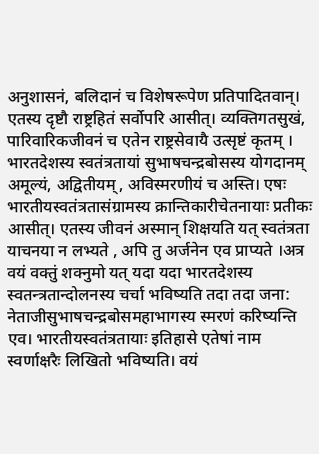अनुशासनं, बलिदानं च विशेषरूपेण प्रतिपादितवान्। एतस्य दृष्टौ राष्ट्रहितं सर्वोपरि आसीत्। व्यक्तिगतसुखं, पारिवारिकजीवनं च एतेन राष्ट्रसेवायै उत्सृष्टं कृतम् । भारतदेशस्य स्वतंत्रतायां सुभाषचन्द्रबोसस्य योगदानम् अमूल्यं, अद्वितीयम्, अविस्मरणीयं च अस्ति। एषः भारतीयस्वतंत्रतासंग्रामस्य क्रान्तिकारीचेतनायाः प्रतीकः आसीत्। एतस्य जीवनं अस्मान् शिक्षयति यत् स्वतंत्रता याचनया न लभ्यते , अपि तु अर्जनेन एव प्राप्यते ।अत्र वयं वक्तुं शक्नुमो यत् यदा यदा भारतदेशस्य स्वतन्त्रतान्दोलनस्य चर्चा भविष्यति तदा तदा जना: नेताजीसुभाषचन्द्रबोसमहाभागस्य स्मरणं करिष्यन्ति एव। भारतीयस्वतंत्रतायाः इतिहासे एतेषां नाम स्वर्णाक्षरैः लिखितो भविष्यति। वयं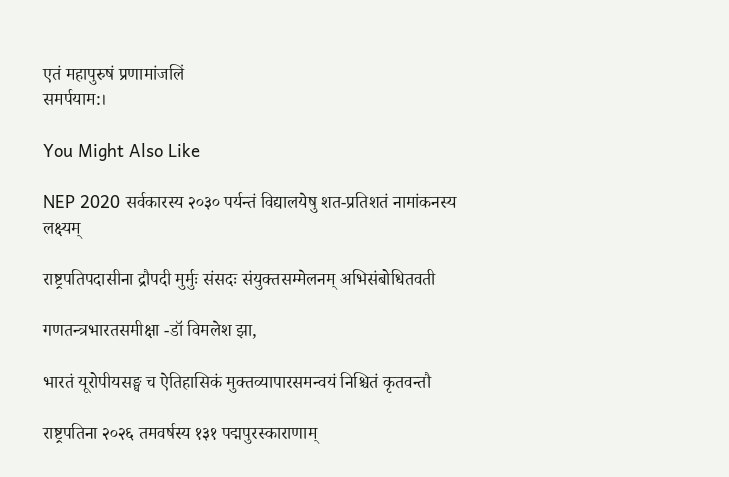एतं महापुरुषं प्रणामांजलिं
समर्पयाम:।

You Might Also Like

NEP 2020 सर्वकारस्य २०३० पर्यन्तं विद्यालयेषु शत-प्रतिशतं नामांकनस्य लक्ष्यम्

राष्ट्रपतिपदासीना द्रौपदी मुर्मुः संसदः संयुक्तसम्मेलनम् अभिसंबोधितवती

गणतन्त्रभारतसमीक्षा -डॉ विमलेश झा,

भारतं यूरोपीयसङ्घ च ऐतिहासिकं मुक्तव्यापारसमन्वयं निश्चितं कृतवन्तौ

राष्ट्रपतिना २०२६ तमवर्षस्य १३१ पद्मपुरस्काराणाम्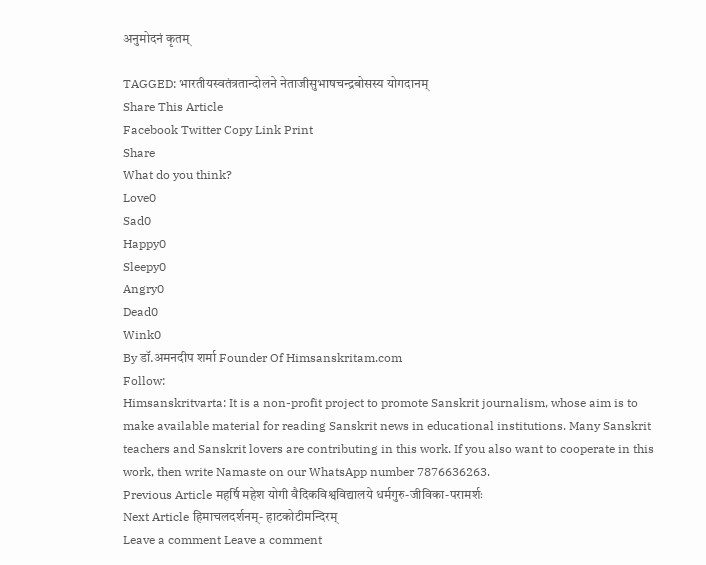अनुमोदनं कृतम्

TAGGED: भारतीयस्वतंत्रतान्दोलने नेताजीसुभाषचन्द्रबोसस्य योगदानम्
Share This Article
Facebook Twitter Copy Link Print
Share
What do you think?
Love0
Sad0
Happy0
Sleepy0
Angry0
Dead0
Wink0
By डॉ.अमनदीप शर्मा Founder Of Himsanskritam.com
Follow:
Himsanskritvarta: It is a non-profit project to promote Sanskrit journalism, whose aim is to make available material for reading Sanskrit news in educational institutions. Many Sanskrit teachers and Sanskrit lovers are contributing in this work. If you also want to cooperate in this work, then write Namaste on our WhatsApp number 7876636263.
Previous Article महर्षि महेश योगी वैदिकविश्वविद्यालये धर्मगुरु-जीविका-परामर्शः
Next Article हिमाचलदर्शनम्- हाटकोटीमन्दिरम्
Leave a comment Leave a comment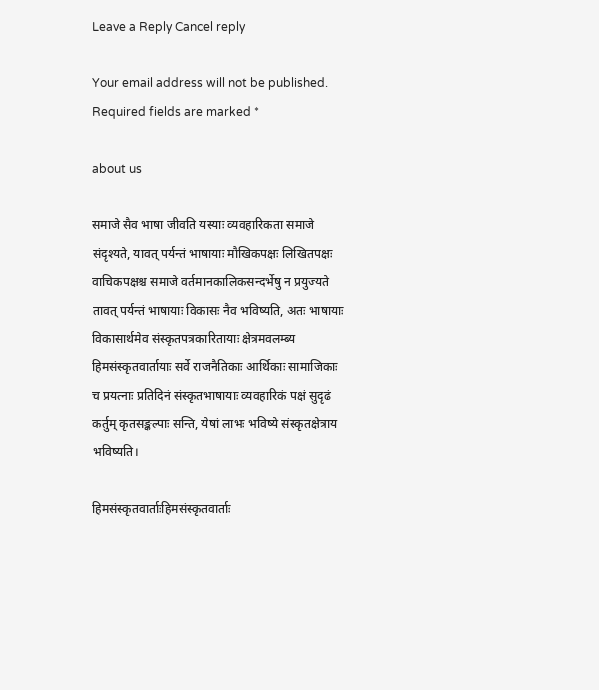Leave a Reply Cancel reply

Your email address will not be published. Required fields are marked *

about us

समाजे सैव भाषा जीवति यस्याः व्यवहारिकता समाजे संदृश्यते, यावत् पर्यन्तं भाषायाः मौखिकपक्षः लिखितपक्षः वाचिकपक्षश्च समाजे वर्तमानकालिकसन्दर्भेषु न प्रयुज्यते तावत् पर्यन्तं भाषायाः विकासः नैव भविष्यति, अतः भाषायाः विकासार्थमेव संस्कृतपत्रकारितायाः क्षेत्रमवलम्ब्य हिमसंस्कृतवार्तायाः सर्वे राजनैतिकाः आर्थिकाः सामाजिकाः च प्रयत्नाः प्रतिदिनं संस्कृतभाषायाः व्यवहारिकं पक्षं सुदृढं कर्तुम् कृतसङ्कल्पाः सन्ति, येषां लाभः भविष्ये संस्कृतक्षेत्राय भविष्यति।

हिमसंस्कृतवार्ताःहिमसंस्कृतवार्ताः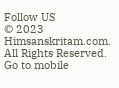Follow US
© 2023 Himsanskritam.com. All Rights Reserved.
Go to mobile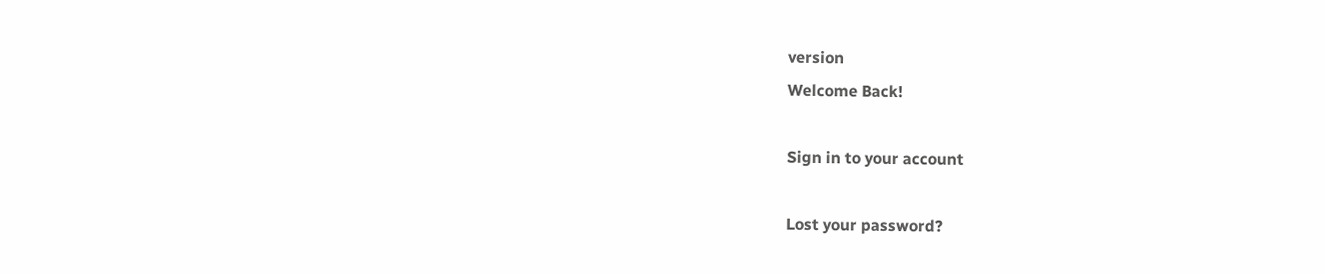version
Welcome Back!

Sign in to your account

Lost your password?